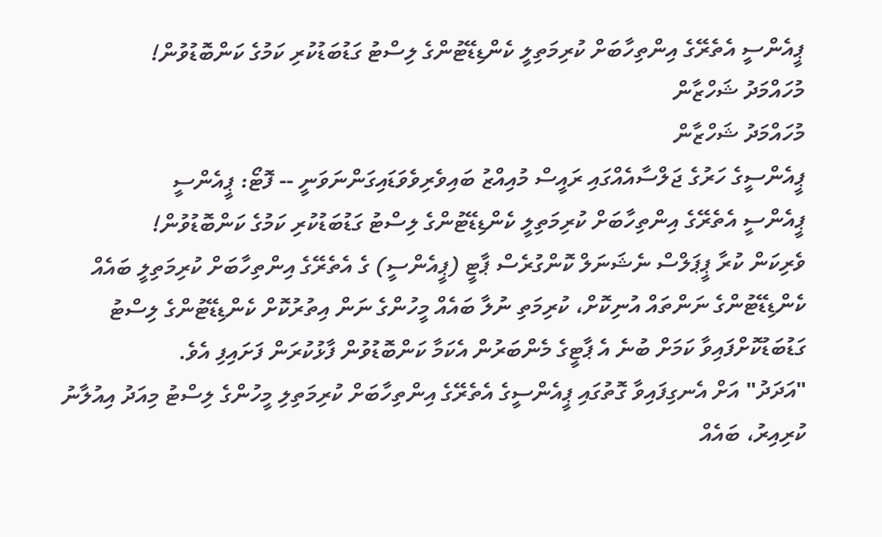ޕީއެންސީ އެތެރޭގެ އިންތިހާބަށް ކުރިމަތިލީ ކެންޑިޑޭޓުންގެ ލިސްޓު ގަޑުބަޑުކުރި ކަމުގެ ކަންބޮޑުވުން!
މުހައްމަދު ޝަހްޒާން
މުހައްމަދު ޝަހްޒާން
ޕީއެންސީގެ ހަރުގެ ޖަލްސާއެއްގައި ރައީސް މުއިއްޒު ބައިވެރިވެވަޑައިގަންނަވަނީ -- ފޮޓޯ: ޕީއެންސީ
ޕީއެންސީ އެތެރޭގެ އިންތިހާބަށް ކުރިމަތިލީ ކެންޑިޑޭޓުންގެ ލިސްޓު ގަޑުބަޑުކުރި ކަމުގެ ކަންބޮޑުވުން!
ވެރިކަން ކުރާ ޕީޕަލްސް ނެޝަނަލް ކޮންގުރެސް ޕާޓީ (ޕީއެންސީ) ގެ އެތެރޭގެ އިންތިހާބަށް ކުރިމަތިލީ ބައެއް ކެންޑިޑޭޓުންގެ ނަންތައް އުނިކޮށް، ކުރިމަތި ނުލާ ބައެއް މީހުންގެ ނަން އިތުރުކޮށް ކެންޑިޑޭޓުންގެ ލިސްޓު ގަޑުބަޑުކޮށްފައިވާ ކަމަށް ބުނެ އެ ޕާޓީގެ މެންބަރުން އެކަމާ ކަންބޮޑުވުން ފާޅުކުރަން ފަށައިފި އެވެ.
"އަދަދު" އަށް އެނގިފައިވާ ގޮތުގައި ޕީއެންސީގެ އެތެރޭގެ އިންތިހާބަށް ކުރިމަތިލި މީހުންގެ ލިސްޓު މިއަދު އިއުލާނު ކުރިއިރު، ބައެއް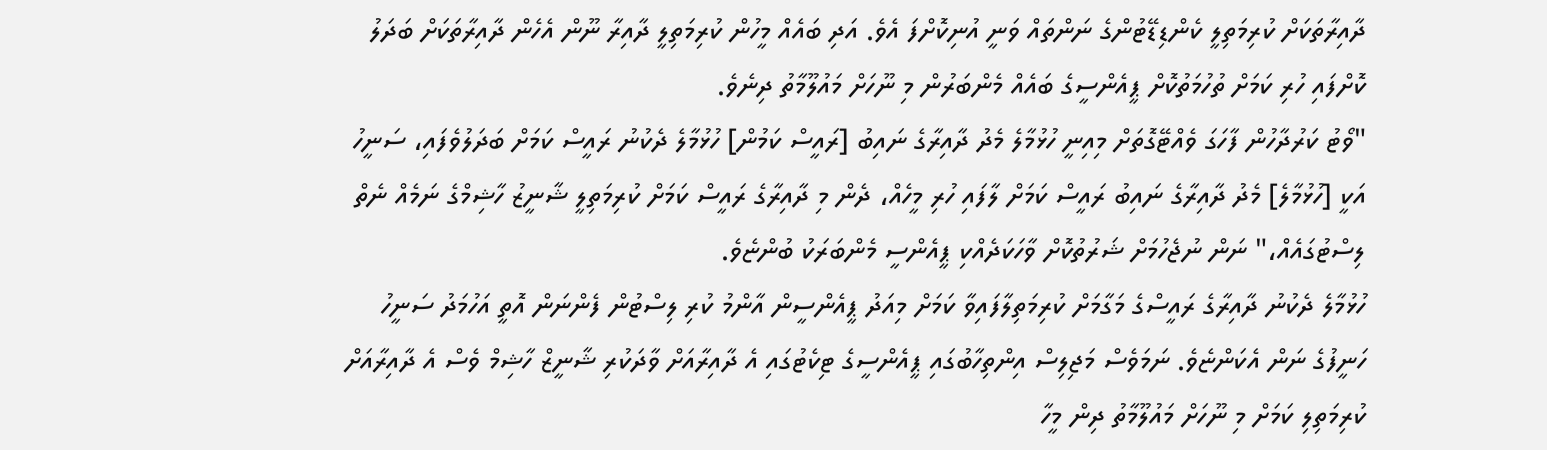ދާއިރާތަކަށް ކުރިމަތިލީ ކެންޑިޑޭޓުންގެ ނަންތައް ވަނީ އުނިކޮށްފަ އެވެ. އަދި ބައެއް މީހުން ކުރިމަތިލީ ދާއިރާ ނޫން އެހެން ދާއިރާތަކަށް ބަދަލު ކޮށްފައި ހުރި ކަމަށް ތުހުމަތުކޮށް ޕީއެންސީގެ ބައެއް މެންބަރުން މި ނޫހަށް މައުލޫމާތު ދިނެވެ.
"ވޯޓު ކަރުދާހުން ފާހަގަ ވެއްޓޭގޮތަށް މިއިނީ ހުޅުމާލެ މެދު ދާއިރާގެ ނައިބު [ރައީސް ކަމުން] ހުޅުމާލެ ދެކުނު ރައީސް ކަމަށް ބަދަލުވެފައި، ސަނީހު އަކީ [ހުޅުމާލެ] މެދު ދާއިރާގެ ނައިބު ރައީސް ކަމަށް ލާފައި ހުރި މީހެއް، ދެން މި ދާއިރާގެ ރައީސް ކަމަށް ކުރިމަތިލީ ޝާނީޒު ހާޝިމްގެ ނަމެއް ނެތް ލިސްޓުގައެއް،" ނަން ނުޖެހުމަށް ޝަރުތުކޮށް ވާހަކަދެއްކި ޕީއެންސީ މެންބަރަކު ބުންޏެވެ.
ހުޅުމާލެ ދެކުނު ދާއިރާގެ ރައީސްގެ މަގާމަށް ކުރިމަތިލާފައިވާ ކަމަށް މިއަދު ޕީއެންސީން އާންމު ކުރި ލިސްޓުން ފެންނަން އޮތީ އަހުމަދު ސަނީހު ހަނީފުގެ ނަން އެކަންޏެވެ. ނަމަވެސް މަޖިލިސް އިންތިހާބުގައި ޕީއެންސީގެ ޓިކެޓުގައި އެ ދާއިރާއަށް ވާދަކުރި ޝާނީޒް ހާޝިމް ވެސް އެ ދާއިރާއަށް ކުރިމަތިލި ކަމަށް މި ނޫހަށް މައުލޫމާތު ދިން މީހާ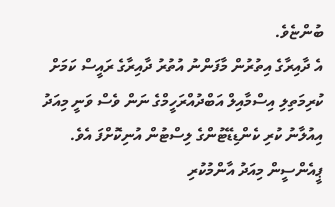ބުންޏެވެ.
އެ ދާއިރާގެ އިތުރުން މާފަންނު އުތުރު ދާއިރާގެ ރައީސް ކަމަށް ކުރިމަތިލި އިސްމާއިލް އަބްދުއްރަހީމްގެ ނަން ވެސް ވަނީ މިއަދު އިއުލާނު ކުރި ކެންޑިޑޭޓުންގެ ލިސްޓުން އުނިކޮށްފަ އެވެ.
ޕީއެންސީން މިއަދު އާންމުކުރި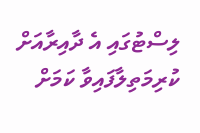ލިސްޓުގައި އެ ދާއިރާއަށް ކުރިމަތިލާފައިވާ ކަމަށް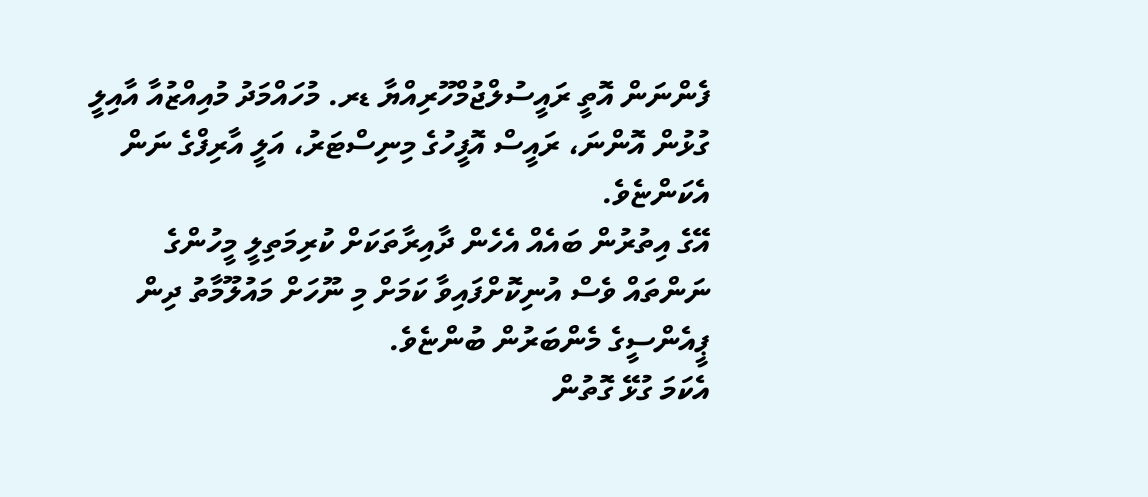ފެންނަން އޮތީ ރައީސުލްޖުމްހޫރިއްޔާ ޑރ. މުހައްމަދު މުއިއްޒުއާ އާއިލީ ގުޅުން އޮންނަ، ރައީސް އޮފީހުގެ މިނިސްޓަރު، އަލީ އާރިފްގެ ނަން އެކަންޏެވެ.
އޭގެ އިތުރުން ބައެއް އެހެން ދާއިރާތަކަށް ކުރިމަތިލީ މީހުންގެ ނަންތައް ވެސް އުނިކޮށްފައިވާ ކަމަށް މި ނޫހަށް މައުލޫމާތު ދިން ޕީއެންސީގެ މެންބަރުން ބުންޏެވެ.
އެކަމަ ގުޅޭ ގޮތުން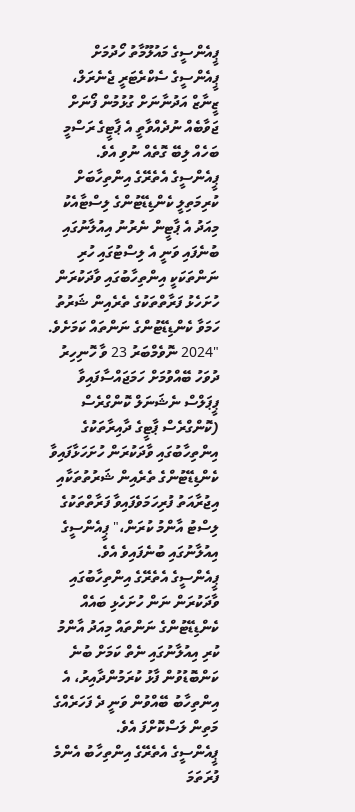ޕީއެންސީގެ މައުލޫމާތު ހޯދުމަށް ޕީއެންސީގެ ސެކްރެޓަރީ ޖެނެރަލް، ޒީނާޒް އަދުނާނަށް ގުޅުމުން ފޯނަށް ޖަވާބެއް ނުދެއްވާތީ އެ ޕާޓީގެ ރަސްމީ ބަހެއް ލިބޭ ގޮތެއް ނުވި އެވެ.
ޕީއެންސީގެ އެތެރޭގެ އިންތިހާބަށް ކުރިމަތިލީ ކެންޑިޑޭޓުންގެ ލިސްޓާއެކު މިއަދު އެ ޕާޓީން ނެރުނު އިއުލާނުގައި ބުނެފައި ވަނީ އެ ލިސްޓުގައި ހުރި ނަންތަކަކީ އިންތިހާބުގައި ވާދަކުރަން ހުށަހެޅު ފަރާތްތަކުގެ ތެރެއިން ޝަރުތު ހަމަވާ ކެންޑިޑޭޓުންގެ ނަންތައް ކަމަށެވެ.
"2024 ނޮވެމްބަރު 23 ވާ ހޮނިހިރު ދުވަހު ބޭއްވުމަށް ހަމަޖައްސާފައިވާ ޕީޕަލްސް ނެޝަނަލް ކޮންގްރެސް (ކޮންގްރެސް ޕާޓީގެ ދާއިރާތަކުގެ އިންތިހާބުގައި ވާދަކުރަން ހުށަހަޅާފައިވާ ކެންޑިޑޭޓުންގެ ތެރެއިން ޝަރުތުތަކާއި އިޖުރާއަތު ފުރިހަމަވެފައިވާ ފަރާތްތަކުގެ ލިސްޓު އާންމު ކުރަން،" ޕީއެންސީގެ އިއުލާނުގައި ބުނެފައިވެ އެވެ.
ޕީއެންސީގެ އެތެރޭގެ އިންތިހާބުގައި ވާދަކުރަން ނަން ހުށަހެޅި ބައެއް ކެންޑިޑޭޓުންގެ ނަންތައް މިއަދު އާންމު ކުރި އިއުލާނުގައި ނެތް ކަމަށް ބުނެ ކަންބޮޑުވުން ފާޅު ކުރަމުންދާއިރު، އެ އިންތިހާބު ބޭއްވުން ވަނީ ދެ ފަހަރެއްގެ މަތިން ލަސްކޮށްފަ އެވެ.
ޕީއެންސީގެ އެތެރޭގެ އިންތިހާބު އެންމެ ފުރަތަމަ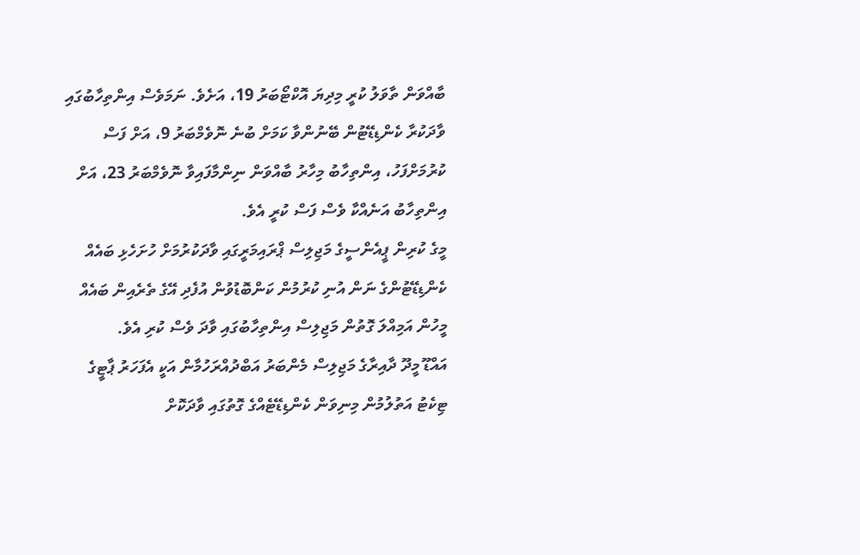ބާއްވަން ތާވަލު ކުރީ މިދިޔަ އޮކްޓޯބަރު 19، އަށެވެ. ނަމަވެސް އިންތިހާބުގައި ވާދަކުރާ ކެންޑިޑޭޓުން ބޭނުންވާ ކަމަށް ބުނެ ނޮވެމްބަރު 9، އަށް ފަސް ކުރުމަށްފަހު، އިންތިހާބު މިހާރު ބާއްވަން ނިންމާފައިވާ ނޮވެމްބަރު 23، އަށް އިންތިހާބު އަނެއްކާ ވެސް ފަސް ކުރީ އެވެ.
މީގެ ކުރިން ޕީއެންސީގެ މަޖިލިސް ޕްރައިމަރީގައި ވާދަކުރުމަށް ހުށަހެޅި ބައެއް ކެންޑިޑޭޓުންގެ ނަން އުނި ކުރުމުން ކަންބޮޑުވުން އުފެދި އޭގެ ތެރެއިން ބައެއް މީހުން އަމިއްލަ ގޮތުން މަޖިލިސް އިންތިހާބުގައި ވާދަ ވެސް ކުރި އެވެ.
އައްޑޫ މީދޫ ދާއިރާގެ މަޖިލިސް މެންބަރު އަބްދުއްރަހުމާން އަކީ އެފަހަރު ޕާޓީގެ ޓިކެޓު އަތުލުމުން މިނިވަން ކެންޑިޑޭޓެއްގެ ގޮތުގައި ވާދަކޮށް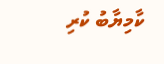ކާމިޔާބު ކުރި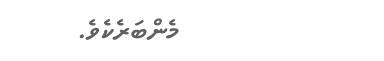މެންބަރެކެވެ.